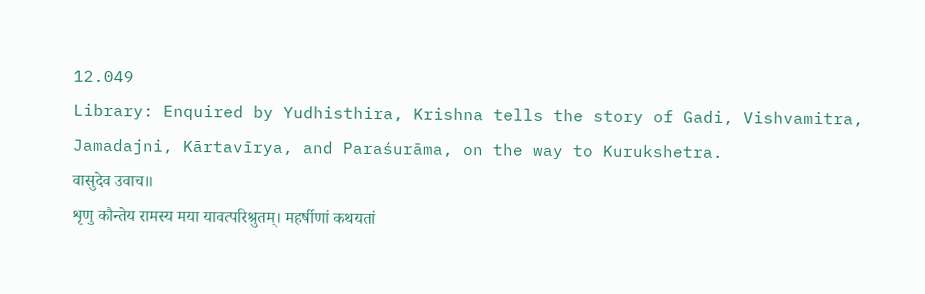12.049
Library: Enquired by Yudhisthira, Krishna tells the story of Gadi, Vishvamitra, Jamadajni, Kārtavīrya, and Paraśurāma, on the way to Kurukshetra.
वासुदेव उवाच॥
शृणु कौन्तेय रामस्य मया यावत्परिश्रुतम्। महर्षीणां कथयतां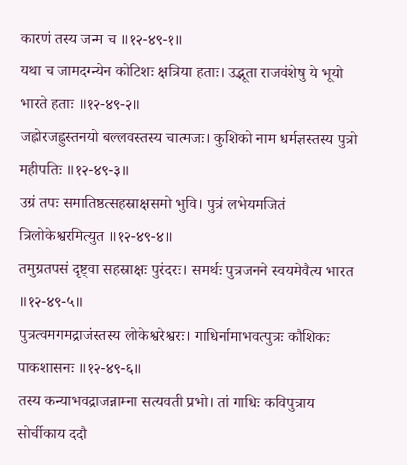कारणं तस्य जन्म च ॥१२-४९-१॥
यथा च जामदग्न्येन कोटिशः क्षत्रिया हताः। उद्भूता राजवंशेषु ये भूयो भारते हताः ॥१२-४९-२॥
जह्नोरजह्नुस्तनयो बल्लवस्तस्य चात्मजः। कुशिको नाम धर्मज्ञस्तस्य पुत्रो महीपतिः ॥१२-४९-३॥
उग्रं तपः समातिष्ठत्सहस्राक्षसमो भुवि। पुत्रं लभेयमजितं त्रिलोकेश्वरमित्युत ॥१२-४९-४॥
तमुग्रतपसं दृष्ट्वा सहस्राक्षः पुरंदरः। समर्थः पुत्रजनने स्वयमेवैत्य भारत ॥१२-४९-५॥
पुत्रत्वमगमद्राजंस्तस्य लोकेश्वरेश्वरः। गाधिर्नामाभवत्पुत्रः कौशिकः पाकशासनः ॥१२-४९-६॥
तस्य कन्याभवद्राजन्नाम्ना सत्यवती प्रभो। तां गाधिः कविपुत्राय सोर्चीकाय ददौ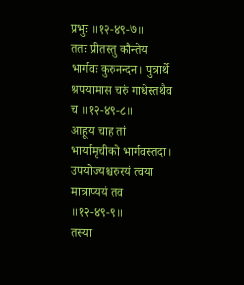प्रभुः ॥१२-४९-७॥
ततः प्रीतस्तु कौन्तेय भार्गवः कुरुनन्दन। पुत्रार्थे श्रपयामास चरुं गाधेस्तथैव च ॥१२-४९-८॥
आहूय चाह तां भार्यामृचीको भार्गवस्तदा। उपयोज्यश्चरुरयं त्वया मात्राप्ययं तव ॥१२-४९-९॥
तस्या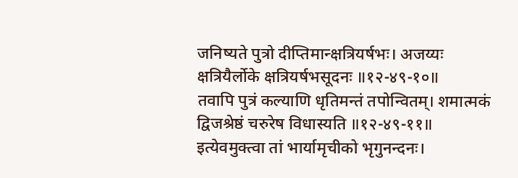जनिष्यते पुत्रो दीप्तिमान्क्षत्रियर्षभः। अजय्यः क्षत्रियैर्लोके क्षत्रियर्षभसूदनः ॥१२-४९-१०॥
तवापि पुत्रं कल्याणि धृतिमन्तं तपोन्वितम्। शमात्मकं द्विजश्रेष्ठं चरुरेष विधास्यति ॥१२-४९-११॥
इत्येवमुक्त्वा तां भार्यामृचीको भृगुनन्दनः।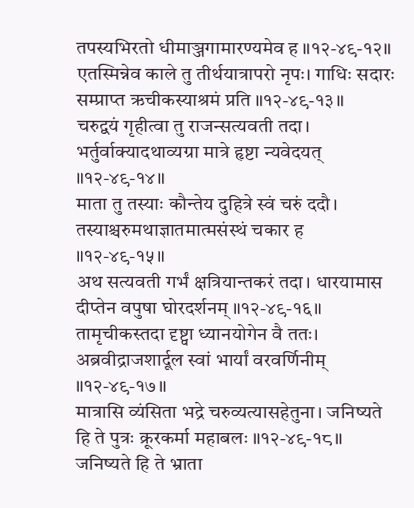तपस्यभिरतो धीमाञ्जगामारण्यमेव ह ॥१२-४९-१२॥
एतस्मिन्नेव काले तु तीर्थयात्रापरो नृपः। गाधिः सदारः सम्प्राप्त ऋचीकस्याश्रमं प्रति ॥१२-४९-१३॥
चरुद्वयं गृहीत्वा तु राजन्सत्यवती तदा। भर्तुर्वाक्यादथाव्यग्रा मात्रे हृष्टा न्यवेदयत् ॥१२-४९-१४॥
माता तु तस्याः कौन्तेय दुहित्रे स्वं चरुं ददौ। तस्याश्चरुमथाज्ञातमात्मसंस्थं चकार ह ॥१२-४९-१५॥
अथ सत्यवती गर्भं क्षत्रियान्तकरं तदा। धारयामास दीप्तेन वपुषा घोरदर्शनम् ॥१२-४९-१६॥
तामृचीकस्तदा दृष्ट्वा ध्यानयोगेन वै ततः। अब्रवीद्राजशार्दूल स्वां भार्यां वरवर्णिनीम् ॥१२-४९-१७॥
मात्रासि व्यंसिता भद्रे चरुव्यत्यासहेतुना। जनिष्यते हि ते पुत्रः क्रूरकर्मा महाबलः ॥१२-४९-१८॥
जनिष्यते हि ते भ्राता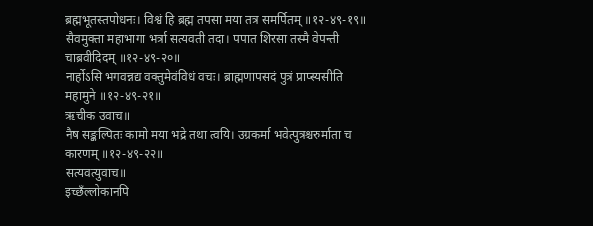ब्रह्मभूतस्तपोधनः। विश्वं हि ब्रह्म तपसा मया तत्र समर्पितम् ॥१२-४९-१९॥
सैवमुक्ता महाभागा भर्त्रा सत्यवती तदा। पपात शिरसा तस्मै वेपन्ती चाब्रवीदिदम् ॥१२-४९-२०॥
नार्होऽसि भगवन्नद्य वक्तुमेवंविधं वचः। ब्राह्मणापसदं पुत्रं प्राप्स्यसीति महामुने ॥१२-४९-२१॥
ऋचीक उवाच॥
नैष सङ्कल्पितः कामो मया भद्रे तथा त्वयि। उग्रकर्मा भवेत्पुत्रश्चरुर्माता च कारणम् ॥१२-४९-२२॥
सत्यवत्युवाच॥
इच्छँल्लोकानपि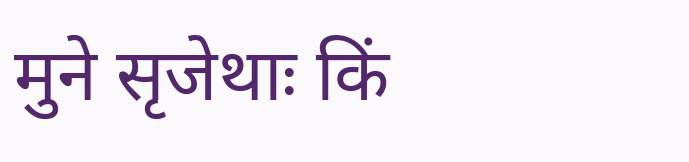मुने सृजेथाः किं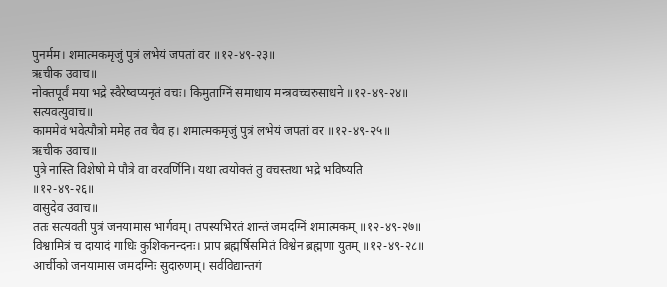पुनर्मम। शमात्मकमृजुं पुत्रं लभेयं जपतां वर ॥१२-४९-२३॥
ऋचीक उवाच॥
नोक्तपूर्वं मया भद्रे स्वैरेष्वप्यनृतं वचः। किमुताग्निं समाधाय मन्त्रवच्चरुसाधने ॥१२-४९-२४॥
सत्यवत्युवाच॥
काममेवं भवेत्पौत्रो ममेह तव चैव ह। शमात्मकमृजुं पुत्रं लभेयं जपतां वर ॥१२-४९-२५॥
ऋचीक उवाच॥
पुत्रे नास्ति विशेषो मे पौत्रे वा वरवर्णिनि। यथा त्वयोक्तं तु वचस्तथा भद्रे भविष्यति ॥१२-४९-२६॥
वासुदेव उवाच॥
ततः सत्यवती पुत्रं जनयामास भार्गवम्। तपस्यभिरतं शान्तं जमदग्निं शमात्मकम् ॥१२-४९-२७॥
विश्वामित्रं च दायादं गाधिः कुशिकनन्दनः। प्राप ब्रह्मर्षिसमितं विश्वेन ब्रह्मणा युतम् ॥१२-४९-२८॥
आर्चीको जनयामास जमदग्निः सुदारुणम्। सर्वविद्यान्तगं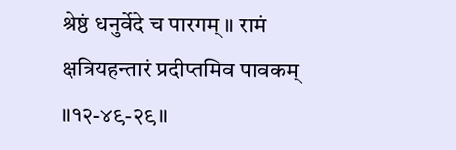श्रेष्ठं धनुर्वेदे च पारगम् ॥ रामं क्षत्रियहन्तारं प्रदीप्तमिव पावकम् ॥१२-४९-२९॥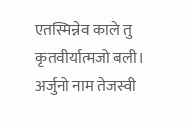एतस्मिन्नेव काले तु कृतवीर्यात्मजो बली। अर्जुनो नाम तेजस्वी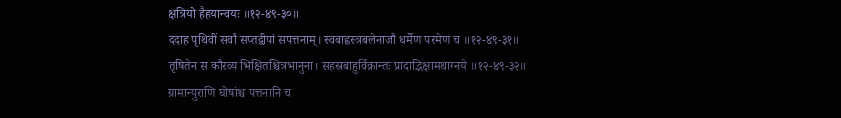क्षत्रियो हैहयान्वयः ॥१२-४९-३०॥
ददाह पृथिवीं सर्वां सप्तद्वीपां सपत्तनाम्। स्वबाह्वस्त्रबलेनाजौ धर्मेण परमेण च ॥१२-४९-३१॥
तृषितेन स कौरव्य भिक्षितश्चित्रभानुना। सहस्रबाहुर्विक्रान्तः प्रादाद्भिक्षामथाग्नये ॥१२-४९-३२॥
ग्रामान्पुराणि घोषांश्च पत्तनानि च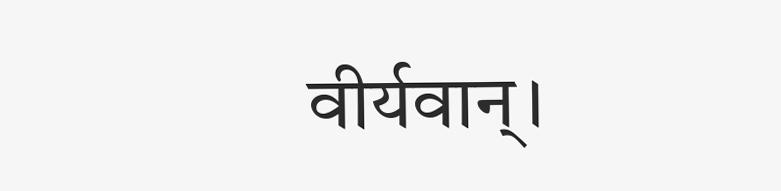वीर्यवान्।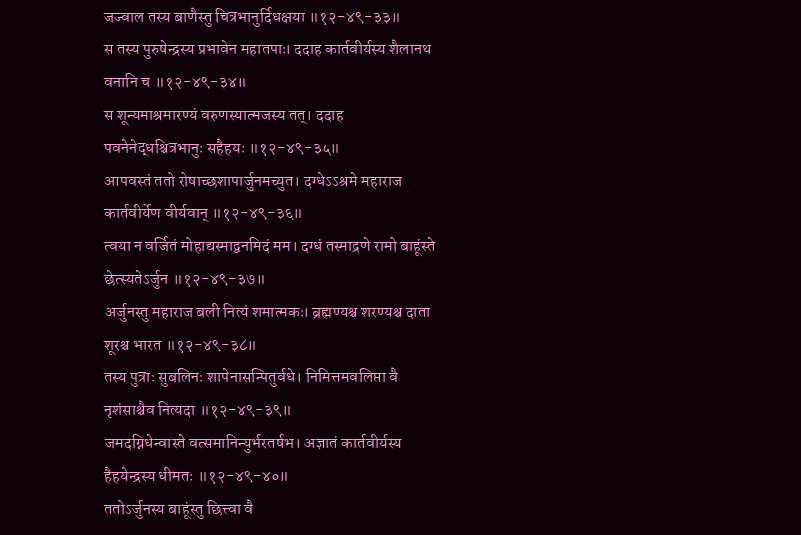जज्वाल तस्य बाणैस्तु चित्रभानुर्दिधक्षया ॥१२-४९-३३॥
स तस्य पुरुषेन्द्रस्य प्रभावेन महातपाः। ददाह कार्तवीर्यस्य शैलानथ वनानि च ॥१२-४९-३४॥
स शून्यमाश्रमारण्यं वरुणस्यात्मजस्य तत्। ददाह पवनेनेद्धश्चित्रभानुः सहैहयः ॥१२-४९-३५॥
आपवस्तं ततो रोषाच्छशापार्जुनमच्युत। दग्धेऽऽश्रमे महाराज कार्तवीर्येण वीर्यवान् ॥१२-४९-३६॥
त्वया न वर्जितं मोहाद्यस्माद्वनमिदं मम। दग्धं तस्माद्रणे रामो बाहूंस्ते छेत्स्यतेऽर्जुन ॥१२-४९-३७॥
अर्जुनस्तु महाराज बली नित्यं शमात्मकः। ब्रह्मण्यश्च शरण्यश्च दाता शूरश्च भारत ॥१२-४९-३८॥
तस्य पुत्राः सुबलिनः शापेनासन्पितुर्वधे। निमित्तमवलिप्ता वै नृशंसाश्चैव नित्यदा ॥१२-४९-३९॥
जमदग्निधेन्वास्ते वत्समानिन्युर्भरतर्षभ। अज्ञातं कार्तवीर्यस्य हैहयेन्द्रस्य धीमतः ॥१२-४९-४०॥
ततोऽर्जुनस्य बाहूंस्तु छित्त्वा वै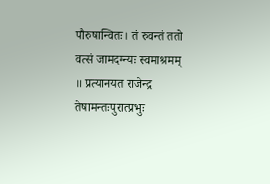पौरुषान्वितः। तं रुवन्तं ततो वत्सं जामदग्न्यः स्वमाश्रमम् ॥ प्रत्यानयत राजेन्द्र तेषामन्तःपुरात्प्रभुः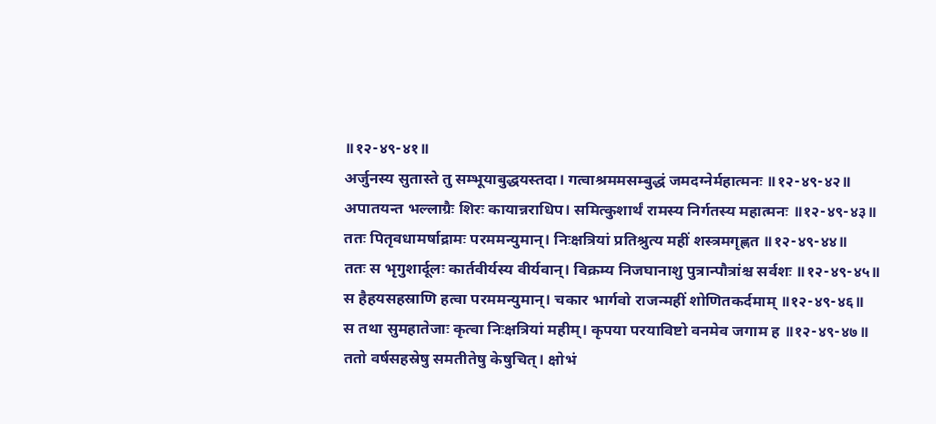॥१२-४९-४१॥
अर्जुनस्य सुतास्ते तु सम्भूयाबुद्धयस्तदा। गत्वाश्रममसम्बुद्धं जमदग्नेर्महात्मनः ॥१२-४९-४२॥
अपातयन्त भल्लाग्रैः शिरः कायान्नराधिप। समित्कुशार्थं रामस्य निर्गतस्य महात्मनः ॥१२-४९-४३॥
ततः पितृवधामर्षाद्रामः परममन्युमान्। निःक्षत्रियां प्रतिश्रुत्य महीं शस्त्रमगृह्णत ॥१२-४९-४४॥
ततः स भृगुशार्दूलः कार्तवीर्यस्य वीर्यवान्। विक्रम्य निजघानाशु पुत्रान्पौत्रांश्च सर्वशः ॥१२-४९-४५॥
स हैहयसहस्राणि हत्वा परममन्युमान्। चकार भार्गवो राजन्महीं शोणितकर्दमाम् ॥१२-४९-४६॥
स तथा सुमहातेजाः कृत्वा निःक्षत्रियां महीम्। कृपया परयाविष्टो वनमेव जगाम ह ॥१२-४९-४७॥
ततो वर्षसहस्रेषु समतीतेषु केषुचित्। क्षोभं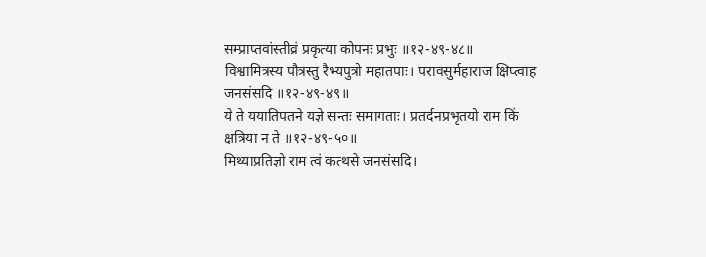सम्प्राप्तवांस्तीव्रं प्रकृत्या कोपनः प्रभुः ॥१२-४९-४८॥
विश्वामित्रस्य पौत्रस्तु रैभ्यपुत्रो महातपाः। परावसुर्महाराज क्षिप्त्वाह जनसंसदि ॥१२-४९-४९॥
ये ते ययातिपतने यज्ञे सन्तः समागताः। प्रतर्दनप्रभृतयो राम किं क्षत्रिया न ते ॥१२-४९-५०॥
मिथ्याप्रतिज्ञो राम त्वं कत्थसे जनसंसदि।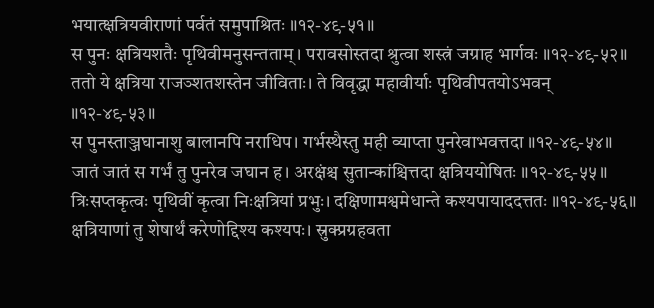भयात्क्षत्रियवीराणां पर्वतं समुपाश्रितः ॥१२-४९-५१॥
स पुनः क्षत्रियशतैः पृथिवीमनुसन्तताम्। परावसोस्तदा श्रुत्वा शस्त्रं जग्राह भार्गवः ॥१२-४९-५२॥
ततो ये क्षत्रिया राजञ्शतशस्तेन जीविताः। ते विवृद्धा महावीर्याः पृथिवीपतयोऽभवन् ॥१२-४९-५३॥
स पुनस्ताञ्जघानाशु बालानपि नराधिप। गर्भस्थैस्तु मही व्याप्ता पुनरेवाभवत्तदा ॥१२-४९-५४॥
जातं जातं स गर्भं तु पुनरेव जघान ह। अरक्षंश्च सुतान्कांश्चित्तदा क्षत्रिययोषितः ॥१२-४९-५५॥
त्रिःसप्तकृत्वः पृथिवीं कृत्वा निःक्षत्रियां प्रभुः। दक्षिणामश्वमेधान्ते कश्यपायाददत्ततः ॥१२-४९-५६॥
क्षत्रियाणां तु शेषार्थं करेणोद्दिश्य कश्यपः। स्रुक्प्रग्रहवता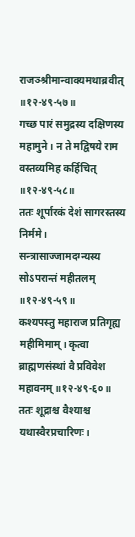राजञ्श्रीमान्वाक्यमथाब्रवीत् ॥१२-४९-५७॥
गच्छ पारं समुद्रस्य दक्षिणस्य महामुने। न ते मद्विषये राम वस्तव्यमिह कर्हिचित् ॥१२-४९-५८॥
ततः शूर्पारकं देशं सागरस्तस्य निर्ममे। सन्त्रासाज्जामदग्न्यस्य सोऽपरान्तं महीतलम् ॥१२-४९-५९॥
कश्यपस्तु महाराज प्रतिगृह्य महीमिमाम्। कृत्वा ब्राह्मणसंस्थां वै प्रविवेश महावनम् ॥१२-४९-६०॥
ततः शूद्राश्च वैश्याश्च यथास्वैरप्रचारिणः।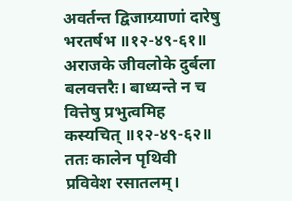अवर्तन्त द्विजाग्र्याणां दारेषु भरतर्षभ ॥१२-४९-६१॥
अराजके जीवलोके दुर्बला बलवत्तरैः। बाध्यन्ते न च वित्तेषु प्रभुत्वमिह कस्यचित् ॥१२-४९-६२॥
ततः कालेन पृथिवी प्रविवेश रसातलम्।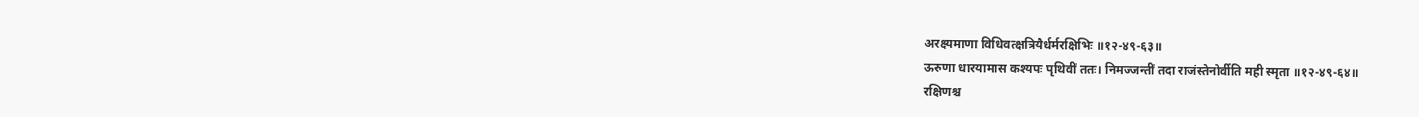अरक्ष्यमाणा विधिवत्क्षत्रियैर्धर्मरक्षिभिः ॥१२-४९-६३॥
ऊरुणा धारयामास कश्यपः पृथिवीं ततः। निमज्जन्तीं तदा राजंस्तेनोर्वीति मही स्मृता ॥१२-४९-६४॥
रक्षिणश्च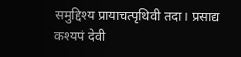समुद्दिश्य प्रायाचत्पृथिवी तदा। प्रसाद्य कश्यपं देवी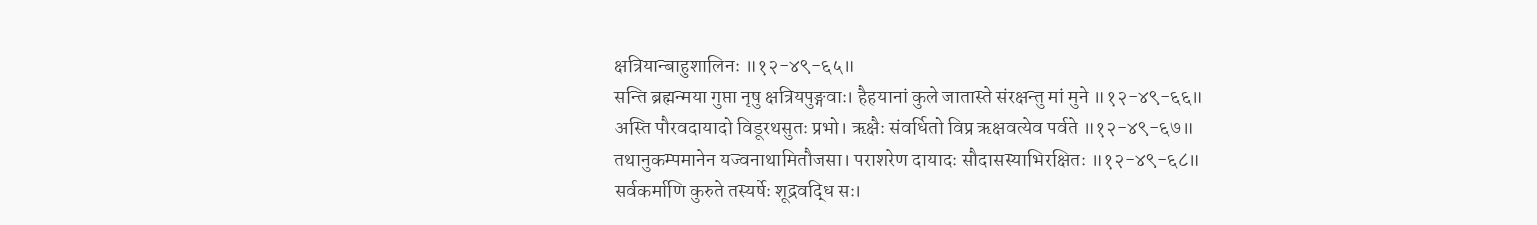क्षत्रियान्बाहुशालिनः ॥१२-४९-६५॥
सन्ति ब्रह्मन्मया गुप्ता नृषु क्षत्रियपुङ्गवाः। हैहयानां कुले जातास्ते संरक्षन्तु मां मुने ॥१२-४९-६६॥
अस्ति पौरवदायादो विडूरथसुतः प्रभो। ऋक्षैः संवर्धितो विप्र ऋक्षवत्येव पर्वते ॥१२-४९-६७॥
तथानुकम्पमानेन यज्वनाथामितौजसा। पराशरेण दायादः सौदासस्याभिरक्षितः ॥१२-४९-६८॥
सर्वकर्माणि कुरुते तस्यर्षेः शूद्रवद्धि सः।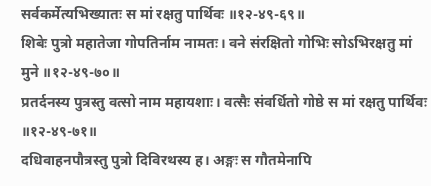सर्वकर्मेत्यभिख्यातः स मां रक्षतु पार्थिवः ॥१२-४९-६९॥
शिबेः पुत्रो महातेजा गोपतिर्नाम नामतः। वने संरक्षितो गोभिः सोऽभिरक्षतु मां मुने ॥१२-४९-७०॥
प्रतर्दनस्य पुत्रस्तु वत्सो नाम महायशाः। वत्सैः संवर्धितो गोष्ठे स मां रक्षतु पार्थिवः ॥१२-४९-७१॥
दधिवाहनपौत्रस्तु पुत्रो दिविरथस्य ह। अङ्गः स गौतमेनापि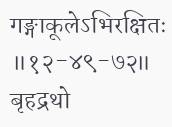गङ्गाकूलेऽभिरक्षितः ॥१२-४९-७२॥
बृहद्रथो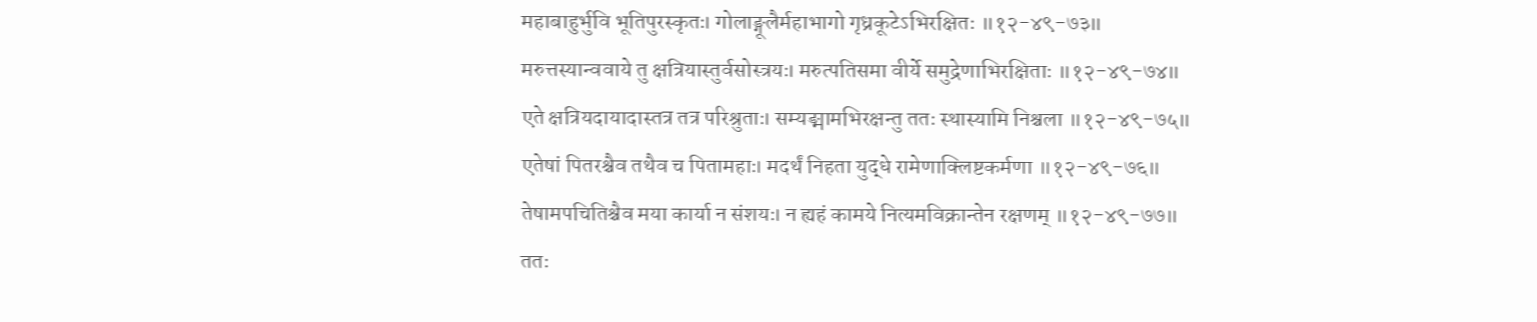महाबाहुर्भुवि भूतिपुरस्कृतः। गोलाङ्गूलैर्महाभागो गृध्रकूटेऽभिरक्षितः ॥१२-४९-७३॥
मरुत्तस्यान्ववाये तु क्षत्रियास्तुर्वसोस्त्रयः। मरुत्पतिसमा वीर्ये समुद्रेणाभिरक्षिताः ॥१२-४९-७४॥
एते क्षत्रियदायादास्तत्र तत्र परिश्रुताः। सम्यङ्मामभिरक्षन्तु ततः स्थास्यामि निश्चला ॥१२-४९-७५॥
एतेषां पितरश्चैव तथैव च पितामहाः। मदर्थं निहता युद्धे रामेणाक्लिष्टकर्मणा ॥१२-४९-७६॥
तेषामपचितिश्चैव मया कार्या न संशयः। न ह्यहं कामये नित्यमविक्रान्तेन रक्षणम् ॥१२-४९-७७॥
ततः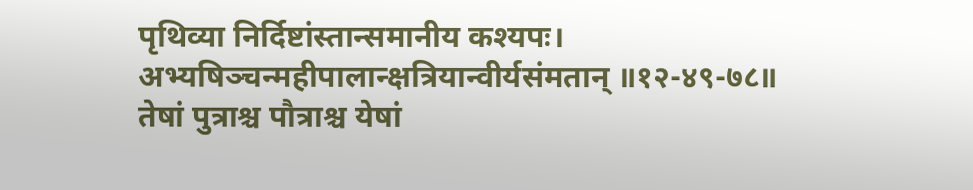पृथिव्या निर्दिष्टांस्तान्समानीय कश्यपः। अभ्यषिञ्चन्महीपालान्क्षत्रियान्वीर्यसंमतान् ॥१२-४९-७८॥
तेषां पुत्राश्च पौत्राश्च येषां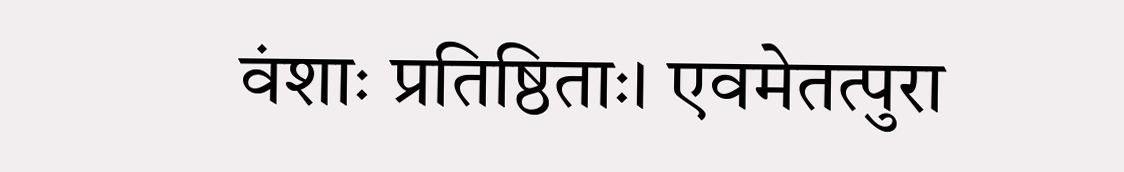वंशाः प्रतिष्ठिताः। एवमेतत्पुरा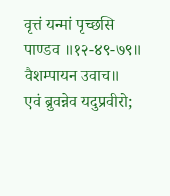वृत्तं यन्मां पृच्छसि पाण्डव ॥१२-४९-७९॥
वैशम्पायन उवाच॥
एवं ब्रुवन्नेव यदुप्रवीरो;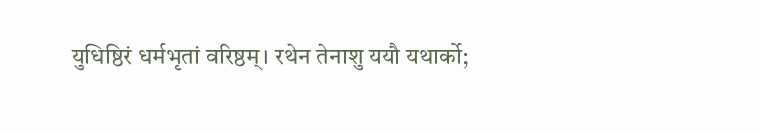युधिष्ठिरं धर्मभृतां वरिष्ठम्। रथेन तेनाशु ययौ यथार्को;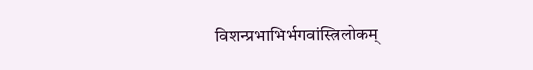विशन्प्रभाभिर्भगवांस्त्रिलोकम्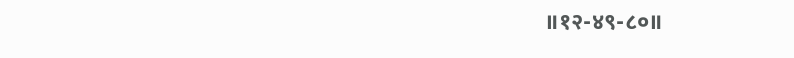॥१२-४९-८०॥